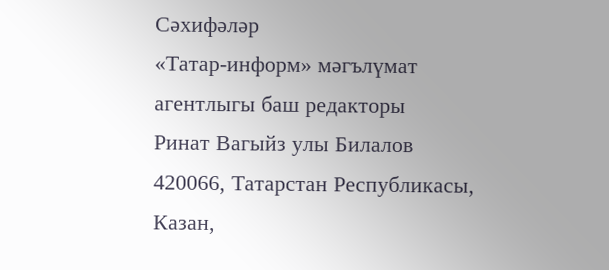Сәхифәләр
«Татар-информ» мәгълүмат агентлыгы баш редакторы
Ринат Вагыйз улы Билалов
420066, Татарстан Республикасы, Казан,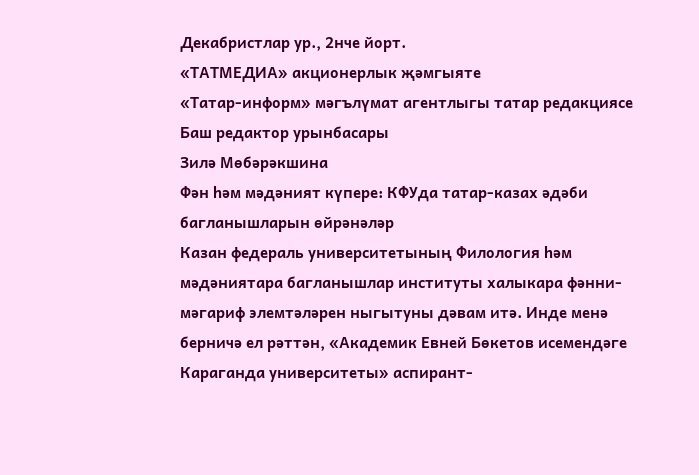Декабристлар ур., 2нче йорт.
«ТАТМЕДИА» акционерлык җәмгыяте
«Татар-информ» мәгълүмат агентлыгы татар редакциясе
Баш редактор урынбасары
Зилә Мөбәрәкшина
Фән һәм мәдәният күпере: КФУда татар-казах әдәби багланышларын өйрәнәләр
Казан федераль университетының Филология һәм мәдәниятара багланышлар институты халыкара фәнни-мәгариф элемтәләрен ныгытуны дәвам итә. Инде менә берничә ел рәттән, «Академик Евней Бөкетов исемендәге Караганда университеты» аспирант-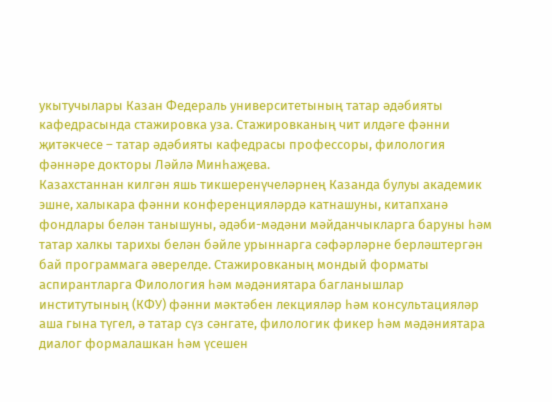укытучылары Казан Федераль университетының татар әдәбияты кафедрасында стажировка уза. Стажировканың чит илдәге фәнни җитәкчесе – татар әдәбияты кафедрасы профессоры, филология фәннәре докторы Ләйлә Минһаҗева.
Казахстаннан килгән яшь тикшеренүчеләрнең Казанда булуы академик эшне, халыкара фәнни конференцияләрдә катнашуны, китапханә фондлары белән танышуны, әдәби-мәдәни мәйданчыкларга баруны һәм татар халкы тарихы белән бәйле урыннарга сәфәрләрне берләштергән бай программага әверелде. Стажировканың мондый форматы аспирантларга Филология һәм мәдәниятара багланышлар институтының (КФУ) фәнни мәктәбен лекцияләр һәм консультацияләр аша гына түгел, ә татар сүз сәнгате, филологик фикер һәм мәдәниятара диалог формалашкан һәм үсешен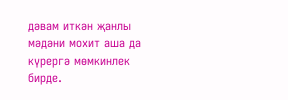дәвам иткән җанлы мәдәни мохит аша да күрергә мөмкинлек бирде.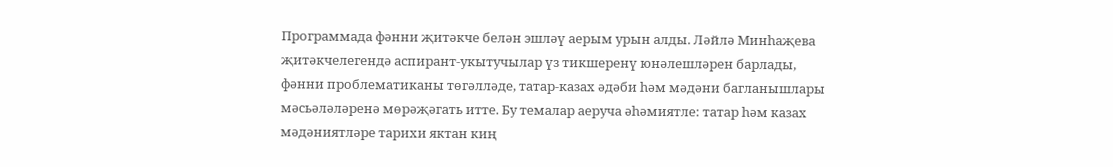Программада фәнни җитәкче белән эшләү аерым урын алды. Ләйлә Минһаҗева җитәкчелегендә аспирант-укытучылар үз тикшеренү юнәлешләрен барлады, фәнни проблематиканы төгәлләде, татар-казах әдәби һәм мәдәни багланышлары мәсьәләләренә мөрәҗәгать итте. Бу темалар аеруча әһәмиятле: татар һәм казах мәдәниятләре тарихи яктан киң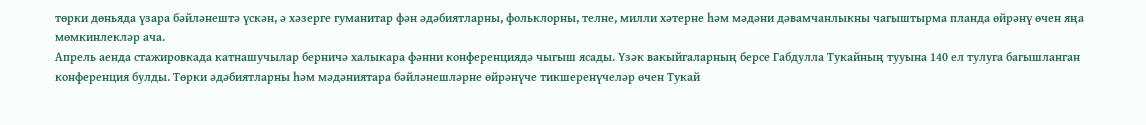төрки дөньяда үзара бәйләнештә үскән, ә хәзерге гуманитар фән әдәбиятларны, фольклорны, телне, милли хәтерне һәм мәдәни дәвамчанлыкны чагыштырма планда өйрәнү өчен яңа мөмкинлекләр ача.
Апрель аенда стажировкада катнашучылар берничә халыкара фәнни конференциядә чыгыш ясады. Үзәк вакыйгаларның берсе Габдулла Тукайның тууына 140 ел тулуга багышланган конференция булды. Төрки әдәбиятларны һәм мәдәниятара бәйләнешләрне өйрәнүче тикшеренүчеләр өчен Тукай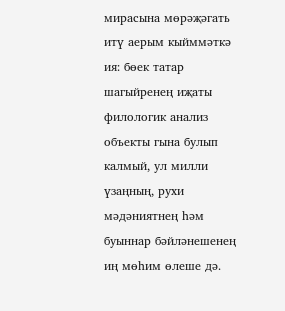мирасына мөрәҗәгать итү аерым кыйммәткә ия: бөек татар шагыйренең иҗаты филологик анализ объекты гына булып калмый, ул милли үзаңның, рухи мәдәниятнең һәм буыннар бәйләнешенең иң мөһим өлеше дә.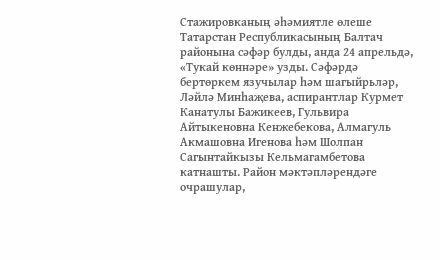Стажировканың әһәмиятле өлеше Татарстан Республикасының Балтач районына сәфәр булды, анда 24 апрельдә, «Тукай көннәре» узды. Сәфәрдә бертөркем язучылар һәм шагыйрьләр, Ләйлә Минһаҗева, аспирантлар Курмет Канатулы Бажикеев, Гульвира Айтыкеновна Кенжебекова, Алмагуль Акмашовна Игенова һәм Шолпан Сагынтайкызы Кельмагамбетова катнашты. Район мәктәпләрендәге очрашулар,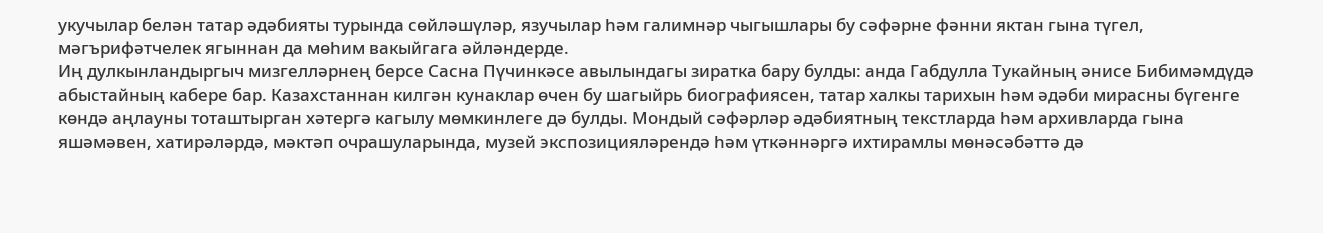укучылар белән татар әдәбияты турында сөйләшүләр, язучылар һәм галимнәр чыгышлары бу сәфәрне фәнни яктан гына түгел, мәгърифәтчелек ягыннан да мөһим вакыйгага әйләндерде.
Иң дулкынландыргыч мизгелләрнең берсе Сасна Пүчинкәсе авылындагы зиратка бару булды: анда Габдулла Тукайның әнисе Бибимәмдүдә абыстайның кабере бар. Казахстаннан килгән кунаклар өчен бу шагыйрь биографиясен, татар халкы тарихын һәм әдәби мирасны бүгенге көндә аңлауны тоташтырган хәтергә кагылу мөмкинлеге дә булды. Мондый сәфәрләр әдәбиятның текстларда һәм архивларда гына яшәмәвен, хатирәләрдә, мәктәп очрашуларында, музей экспозицияләрендә һәм үткәннәргә ихтирамлы мөнәсәбәттә дә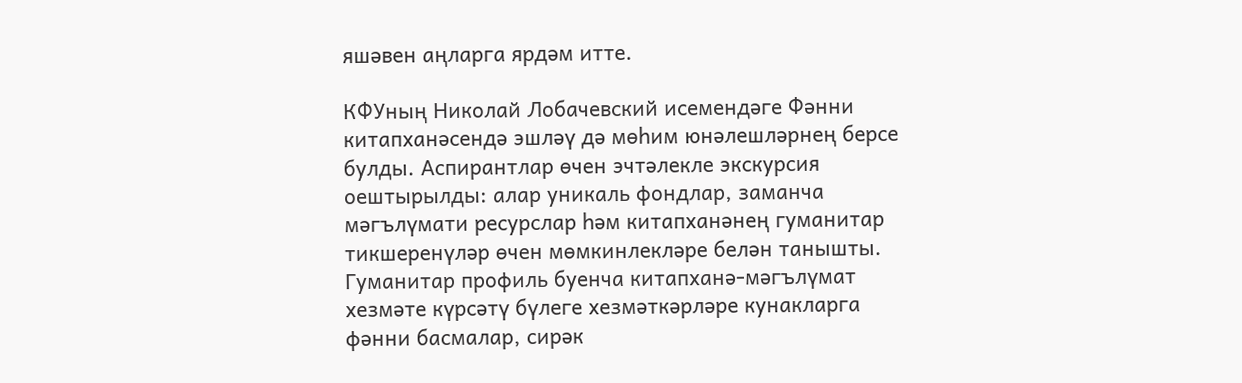яшәвен аңларга ярдәм итте.

КФУның Николай Лобачевский исемендәге Фәнни китапханәсендә эшләү дә мөһим юнәлешләрнең берсе булды. Аспирантлар өчен эчтәлекле экскурсия оештырылды: алар уникаль фондлар, заманча мәгълүмати ресурслар һәм китапханәнең гуманитар тикшеренүләр өчен мөмкинлекләре белән танышты. Гуманитар профиль буенча китапханә-мәгълүмат хезмәте күрсәтү бүлеге хезмәткәрләре кунакларга фәнни басмалар, сирәк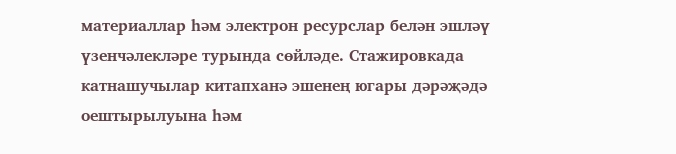материаллар һәм электрон ресурслар белән эшләү үзенчәлекләре турында сөйләде. Стажировкада катнашучылар китапханә эшенең югары дәрәҗәдә оештырылуына һәм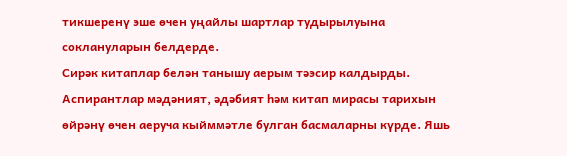тикшеренү эше өчен уңайлы шартлар тудырылуына соклануларын белдерде.
Сирәк китаплар белән танышу аерым тәэсир калдырды. Аспирантлар мәдәният, әдәбият һәм китап мирасы тарихын өйрәнү өчен аеруча кыйммәтле булган басмаларны күрде. Яшь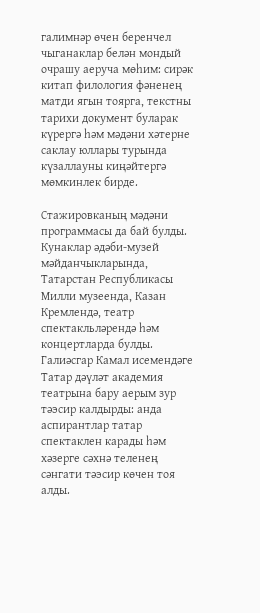галимнәр өчен беренчел чыганаклар белән мондый очрашу аеруча мөһим: сирәк китап филология фәненең матди ягын тоярга, текстны тарихи документ буларак күрергә һәм мәдәни хәтерне саклау юллары турында күзаллауны киңәйтергә мөмкинлек бирде.

Стажировканың мәдәни программасы да бай булды. Кунаклар әдәби-музей мәйданчыкларында, Татарстан Республикасы Милли музеенда, Казан Кремлендә, театр спектакльләрендә һәм концертларда булды. Галиәсгар Камал исемендәге Татар дәүләт академия театрына бару аерым зур тәэсир калдырды: анда аспирантлар татар спектаклен карады һәм хәзерге сәхнә теленең сәнгати тәэсир көчен тоя алды.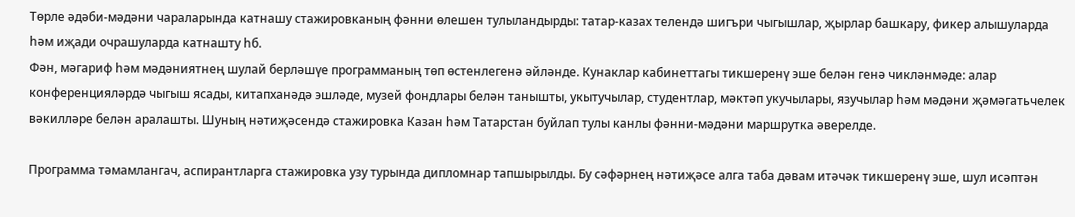Төрле әдәби-мәдәни чараларында катнашу стажировканың фәнни өлешен тулыландырды: татар-казах телендә шигъри чыгышлар, җырлар башкару, фикер алышуларда һәм иҗади очрашуларда катнашту һб.
Фән, мәгариф һәм мәдәниятнең шулай берләшүе программаның төп өстенлегенә әйләнде. Кунаклар кабинеттагы тикшеренү эше белән генә чикләнмәде: алар конференцияләрдә чыгыш ясады, китапханәдә эшләде, музей фондлары белән танышты, укытучылар, студентлар, мәктәп укучылары, язучылар һәм мәдәни җәмәгатьчелек вәкилләре белән аралашты. Шуның нәтиҗәсендә стажировка Казан һәм Татарстан буйлап тулы канлы фәнни-мәдәни маршрутка әверелде.

Программа тәмамлангач, аспирантларга стажировка узу турында дипломнар тапшырылды. Бу сәфәрнең нәтиҗәсе алга таба дәвам итәчәк тикшеренү эше, шул исәптән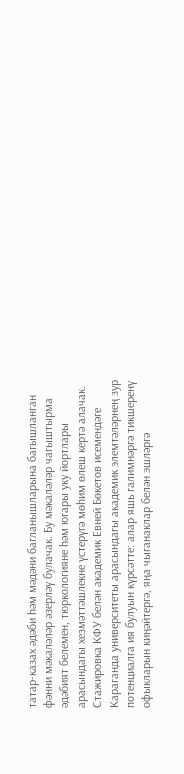татар-казах әдәби һәм мәдәни багланышларына багышланган фәнни мәкаләләр әзерләү булачак. Бу мәкаләләр чагыштырма әдәбият белемен, тюркологияне һәм югары уку йортлары арасындагы хезмәттәшлекне үстерүгә мөһим өлеш кертә алачак.
Стажировка КФУ белән академик Евней Бөкетов исемендәге Караганда университеты арасындагы академик элемтәләрнең зур потенциалга ия булуын күрсәтте: алар яшь галимнәргә тикшеренү офыкларын киңәйтергә, яңа чыганаклар белән эшләргә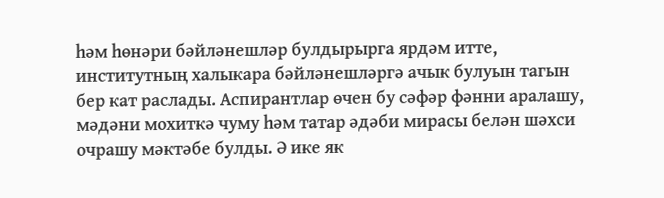һәм һөнәри бәйләнешләр булдырырга ярдәм итте, институтның халыкара бәйләнешләргә ачык булуын тагын бер кат раслады. Аспирантлар өчен бу сәфәр фәнни аралашу, мәдәни мохиткә чуму һәм татар әдәби мирасы белән шәхси очрашу мәктәбе булды. Ә ике як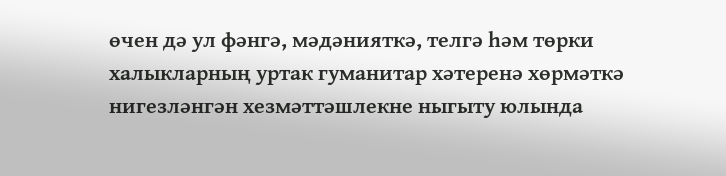өчен дә ул фәнгә, мәдәнияткә, телгә һәм төрки халыкларның уртак гуманитар хәтеренә хөрмәткә нигезләнгән хезмәттәшлекне ныгыту юлында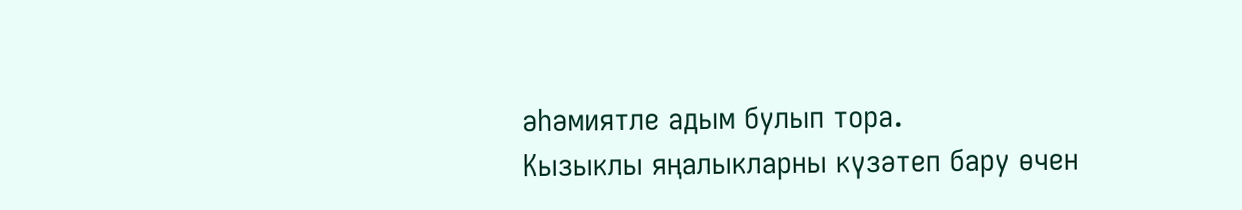әһәмиятле адым булып тора.
Кызыклы яңалыкларны күзәтеп бару өчен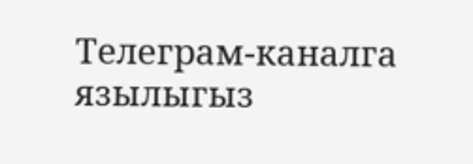Телеграм-каналга язылыгыз